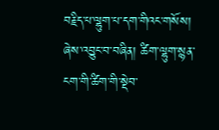བརྗིད་པ་ལྷུག་པ་དག་གིའང་གསོས། ཞེས་འབྱུང་བ་བཞིན། ཚིག་ལྷུག་སྙན་ངག་གི་ཚིག་གི་སྡེབ་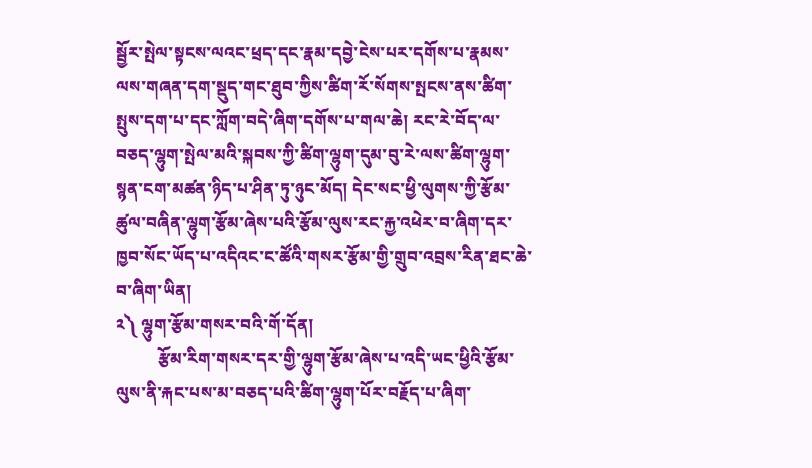སྦྱོར་སྤེལ་སྟངས་ལའང་ཕྲད་དང་རྣམ་དབྱེ་ངེས་པར་དགོས་པ་རྣམས་ལས་གཞན་དག་སྡུད་གང་ཐུབ་ཀྱིས་ཚིག་རོ་སོགས་སྤངས་ནས་ཚིག་སྤུས་དག་པ་དང་ཀློག་བདེ་ཞིག་དགོས་པ་གལ་ཆེ། རང་རེ་བོད་ལ་བཅད་ལྷུག་སྤེལ་མའི་སྐབས་ཀྱི་ཚིག་ལྷུག་དུམ་བུ་རེ་ལས་ཚིག་ལྷུག་སྙན་ངག་མཚན་ཉིད་པ་ཤིན་ཏུ་ཉུང་མོད། དེང་སང་ཕྱི་ལུགས་ཀྱི་རྩོམ་ཚུལ་བཞིན་ལྷུག་རྩོམ་ཞེས་པའི་རྩོམ་ལུས་རང་རྐྱ་འཕེར་བ་ཞིག་དར་ཁྱབ་སོང་ཡོད་པ་འདིའང་ང་ཚོའི་གསར་རྩོམ་གྱི་གྲུབ་འབྲས་རིན་ཐང་ཆེ་བ་ཞིག་ཡིན།
༢༽ ལྷུག་རྩོམ་གསར་བའི་གོ་དོན།
          རྩོམ་རིག་གསར་དར་གྱི་ལྷུག་རྩོམ་ཞེས་པ་འདི་ཡང་ཕྱིའི་རྩོམ་ལུས་ནི་རྐང་པས་མ་བཅད་པའི་ཚིག་ལྷུག་པོར་བརྗོད་པ་ཞིག་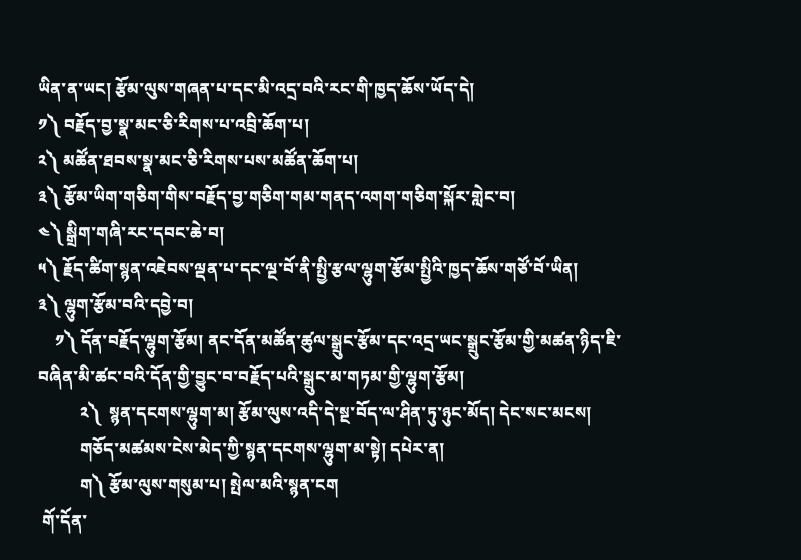ཡིན་ན་ཡང། རྩོམ་ལུས་གཞན་པ་དང་མི་འདྲ་བའི་རང་གི་ཁྱད་ཆོས་ཡོད་དེ།
༡༽ བརྗོད་བྱ་སྣ་མང་ཅི་རིགས་པ་འབྲི་ཆོག་པ།
༢༽ མཚོན་ཐབས་སྣ་མང་ཅི་རིགས་པས་མཚོན་ཆོག་པ།
༣༽ རྩོམ་ཡིག་གཅིག་གིས་བརྗོད་བྱ་གཅིག་གམ་གནད་འགག་གཅིག་སྐོར་གླེང་བ།
༤༽ སྒྲིག་གཞི་རང་དབང་ཆེ་བ།
༥༽ རྗོད་ཚིག་སྙན་འཇེབས་ལྡན་པ་དང་ལྔ་བོ་ནི་སྤྱི་རྩལ་ལྷུག་རྩོམ་སྤྱིའི་ཁྱད་ཆོས་གཙོ་བོ་ཡིན།
༣༽ ལྷུག་རྩོམ་བའི་དབྱེ་བ།
    ༡༽ དོན་བརྗོད་ལྷུག་རྩོམ། ནང་དོན་མཚོན་ཚུལ་སྒྲུང་རྩོམ་དང་འདྲ་ཡང་སྒྲུང་རྩོམ་གྱི་མཚན་ཉིད་ཇི་བཞིན་མི་ཚང་བའི་དོན་གྱི་བྱུང་བ་བརྗོད་པའི་སྒྲུང་མ་གཏམ་གྱི་ལྷུག་རྩོམ།
          ༢༽  སྙན་དངགས་ལྷུག་མ། རྩོམ་ལུས་འདི་དེ་སྔ་བོད་ལ་ཤིན་ཏུ་ཉུང་མོད། དེང་སང་མངས།
          གཅོད་མཚམས་ངེས་མེད་ཀྱི་སྙན་དངགས་ལྷུག་མ་སྟེ། དཔེར་ན།
          ག༽ རྩོམ་ལུས་གསུམ་པ། སྤེལ་མའི་སྙན་ངག
 གོ་དོན་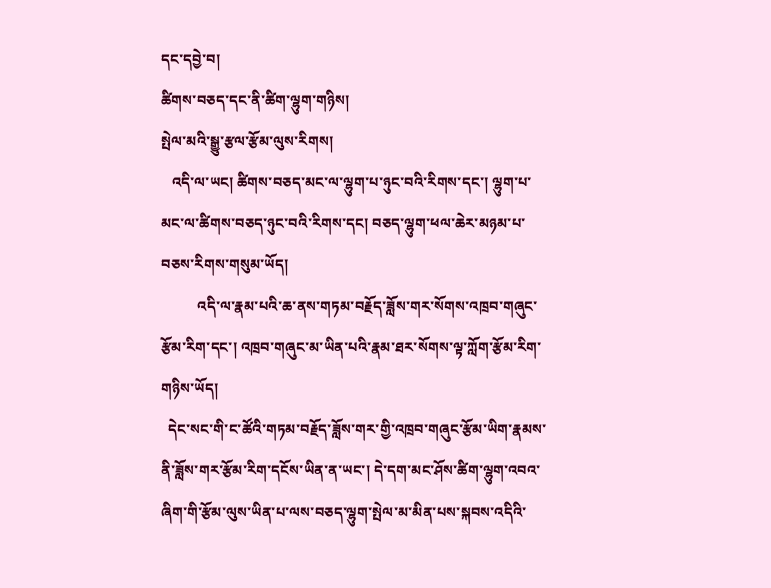དང་དབྱེ་བ།
ཚིགས་བཅད་དང་ནི་ཚིག་ལྷུག་གཉིས།
སྤེལ་མའི་སྒྱུ་རྩལ་རྩོམ་ལུས་རིགས།
   འདི་ལ་ཡང། ཚིགས་བཅད་མང་ལ་ལྷུག་པ་ཉུང་བའི་རིགས་དང་། ལྷུག་པ་མང་ལ་ཚིགས་བཅད་ཉུང་བའི་རིགས་དང། བཅད་ལྷུག་ཕལ་ཆེར་མཉམ་པ་བཅས་རིགས་གསུམ་ཡོད།
          འདི་ལ་རྣམ་པའི་ཆ་ནས་གཏམ་བརྗོད་ཟློས་གར་སོགས་འཁྲབ་གཞུང་རྩོམ་རིག་དང་། འཁྲབ་གཞུང་མ་ཡིན་པའི་རྣམ་ཐར་སོགས་ལྟ་ཀློག་རྩོམ་རིག་གཉིས་ཡོད།
  དེང་སང་གི་ང་ཚོའི་གཏམ་བརྗོད་ཟློས་གར་གྱི་འཁྲབ་གཞུང་རྩོམ་ཡིག་རྣམས་ནི་ཟློས་གར་རྩོམ་རིག་དངོས་ཡིན་ན་ཡང་། དེ་དག་མང་ཤོས་ཚིག་ལྷུག་འབའ་ཞིག་གི་རྩོམ་ལུས་ཡིན་པ་ལས་བཅད་ལྷུག་སྤེལ་མ་མིན་པས་སྐབས་འདིའི་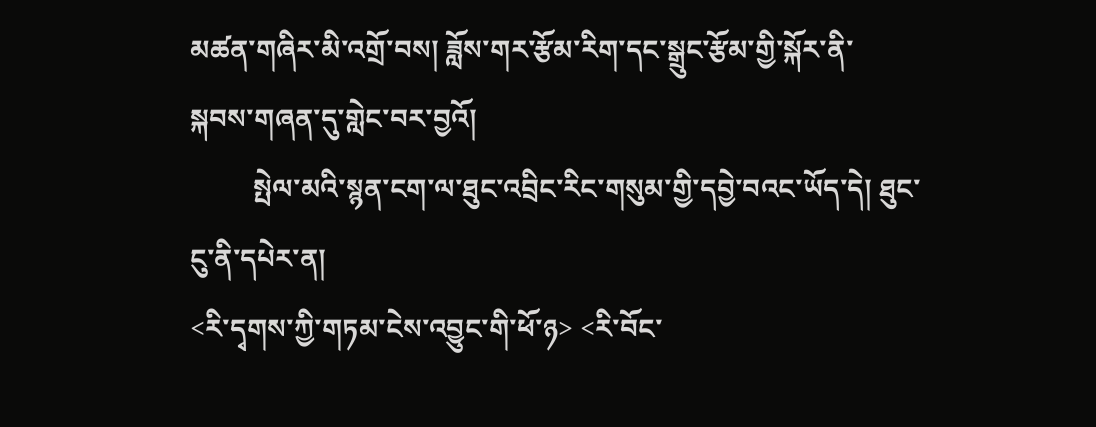མཚན་གཞིར་མི་འགྲོ་བས། ཟློས་གར་རྩོམ་རིག་དང་སྒྲུང་རྩོམ་གྱི་སྐོར་ནི་སྐབས་གཞན་དུ་གླེང་བར་བྱའོ།
         སྤེལ་མའི་སྙན་ངག་ལ་ཐུང་འབྲིང་རིང་གསུམ་གྱི་དབྱེ་བའང་ཡོད་དེ། ཐུང་ངུ་ནི་དཔེར་ན།
<རི་དྭགས་ཀྱི་གཏམ་ངེས་འབྱུང་གི་ཕོ་ཉ> <རི་བོང་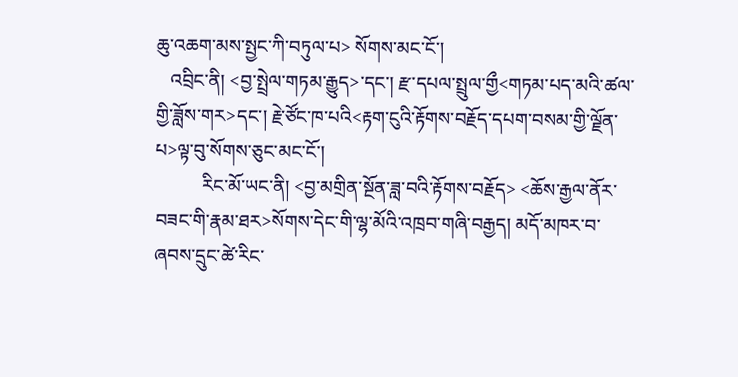ཆུ་འཆག་མས་སྤྱང་ཀི་བཏུལ་པ> སོགས་མང་ངོ་།
   འབྲིང་ནི། <བྱ་སྤྲེལ་གཏམ་རྒྱུད>་དང་། རྫ་དཔལ་སྤྲུལ་གྱྀ<གཏམ་པད་མའི་ཚལ་གྱི་ཟློས་གར>དང་། རྗེ་ཙོང་ཁ་པའི<རྟག་ངུའི་རྟོགས་བརྗོད་དཔག་བསམ་གྱི་ལྗོན་པ>ལྟ་བུ་སོགས་ཅུང་མང་ངོ་།
          རིང་མོ་ཡང་ནི། <བྱ་མགྲིན་སྔོན་ཟླ་བའི་རྟོགས་བརྗོད> <ཆོས་རྒྱལ་ནོར་བཟང་གི་རྣམ་ཐར>སོགས་དེང་གི་ལྷ་མོའི་འཁྲབ་གཞི་བརྒྱད། མདོ་མཁར་བ་ཞབས་དྲུང་ཚེ་རིང་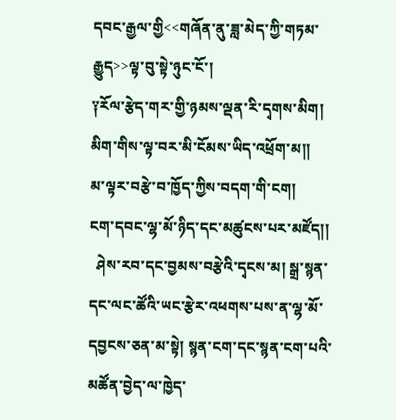དབང་རྒྱལ་གྱི<<གཞོན་ནུ་ཟླ་མེད་ཀྱི་གཏམ་རྒྱུད>>ལྟ་བུ་སྟེ་ཉུང་ངོ་།
༑རོལ་རྩེད་གར་གྱི་ཉམས་ལྡན་རི་དྭགས་མིག།
མིག་གིས་ལྟ་བར་མི་ངོམས་ཡིད་འཕྲོག་མ།།
མ་ལྟར་བརྩེ་བ་ཁྱོད་ཀྱིས་བདག་གི་ངག།
ངག་དབང་ལྷ་མོ་ཉིད་དང་མཚུངས་པར་མཛོད།།
  ཤེས་རབ་དང་བྱམས་བརྩེའི་དྭངས་མ། སྒྲ་སྙན་དང་ལང་ཚོའི་ཡང་རྩེར་འཕགས་པས་ན་ལྷ་མོ་དབྱངས་ཅན་མ་སྟེ། སྙན་ངག་དང་སྙན་ངག་པའི་མཚོན་བྱེད་ལ་ཁྱེད་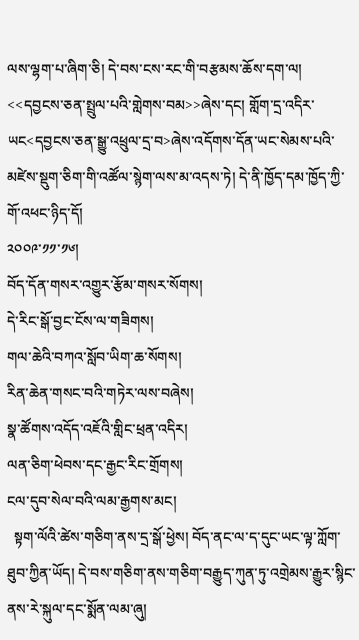ལས་ལྷག་པ་ཞིག་ཅི། དེ་བས་ངས་རང་གི་བརྩམས་ཆོས་དག་ལ། <<དབྱངས་ཅན་སྤྲུལ་པའི་གླེགས་བམ>>ཞེས་དང། གློག་དྲ་འདིར་ཡང<དབྱངས་ཅན་སྒྱུ་འཕྲུལ་དྲ་བ>ཞེས་འདོགས་དོན་ཡང་སེམས་པའི་མཛེས་སྡུག་ཅིག་གི་འཚོལ་སྙེག་ལས་མ་འདས་ཏེ། དེ་ནི་ཁྱོད་དམ་ཁྱོད་ཀྱི་གོ་འཕང་ཉིད་དོ།
༢༠༠༩་༡༡་༡༦།
བོད་དོན་གསར་འགྱུར་རྩོམ་གསར་སོགས།
དེ་རིང་སྒོ་བྱང་ངོས་ལ་གཟིགས།
གལ་ཆེའི་བཀའ་སློབ་ཡིག་ཆ་སོགས།
རིན་ཆེན་གསང་བའི་གཏེར་ལས་བཞེས།
སྣ་ཚོགས་འདོད་འཇོའི་གླིང་ཕྲན་འདིར།
ལན་ཅིག་ཕེབས་དང་རྒྱང་རིང་གྲོགས།
ངལ་དུབ་སེལ་བའི་ལམ་རྒྱགས་མང།
  སྟག་ལོའི་ཚེས་གཅིག་ནས་དྲ་སྒོ་ཕྱེས། བོད་ནང་ལ་ད་དུང་ཡང་ལྟ་ཀློག་ཐུབ་ཀྱིན་ཡོད། དེ་བས་གཅིག་ནས་གཅིག་བརྒྱུད་ཀུན་ཏུ་འགྲེམས་རྒྱུར་སྙིང་ནས་རེ་སྐུལ་དང་སྨོན་ལམ་ཞུ།